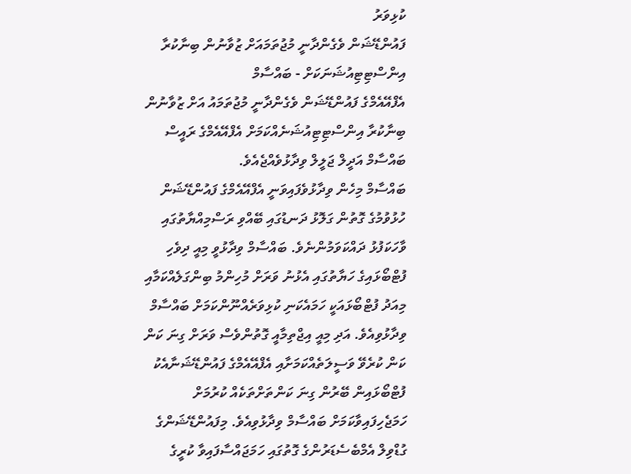ކުޅިވަރު
ފައުންޑޭޝަން ވެގެންދާނީ މުޖުތަމައަށް ޒުވާނުން ބިނާކުރާ އިންސްޓިޓިއުޝަނަކަށް - ބައްސާމް
އެފްއޭއެމްގެ ފައުންޑޭޝަން ވެގެންދާނީ މުޖުތަމައު އަށް ޒުވާނުން ބިނާކުރާ އިންސްޓިޓިއުޝަނެއްކަމަށް އެފްއޭއެމްގެ ރައީސް ބައްސާމް އަދީލް ޖަލީލް ވިދާޅުވެއްޖެއެވެ.
ބައްސާމް މިހެން ވިދާޅުވެފައިވަނީ އެފްއޭއެމްގެ ފައުންޑޭޝަން ހުޅުވުމުގެ ގޮތުން ގަލޮޅު ދަނޑުގައި ބޭއްވި ރަސްމިއްޔާތުގައި ވާހަކަފުޅު ދައްކަވަމުންނެވެ. ބައްސާމް ވިދާޅުވީ މިއީ ދިވެހި ފުޓްބޯޅައިގެ ހަޔާތުގައި އެޅުނު ވަރަށް މުހިންމު ބިންގަލެއްކަމާއި މިއަދު ފުޓްބޯޅައަކީ ހަމައެކަނި ކުޅިވަރެއްނޫންކަމަށް ބައްސާމް ވިދާޅުވިއެވެ. އަދި މިއީ އިޖްތިމާއީ ގޮތުންވެސް ވަރަށް ގިނަ ކަން ކަން ކުރެވޭ ވަސީލަތެއްކަމަށާއި އެފްއޭއެމްގެ ފައުންޑޭޝަނާއެކު ފުޓްބޯޅައިން ބޭރުން ގިނަ ކަންތަށްތަކެއް ކުރުމަށް ހަމަޖެހިފައިވާކަމަށް ބައްސާމް ވިދާޅުވިއެވެ. މިފައުންޑޭޝަންގެ ގުޑްވިލް އެމްބެސެޑަރުންގެ ގޮތުގައި ހަމަޖައްސާފައިވާ ކުރީގެ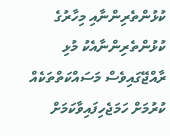ކުޅުންތެރިންނާއި މިހާރުގެ ކުޅުންތެރިންނާއެކު މުޅި ރާއްޖޭގައިވެސް މަސައްކަތްތަކެއް ކުރުމަށް ހަމަޖެހިފައިވާކަމަށް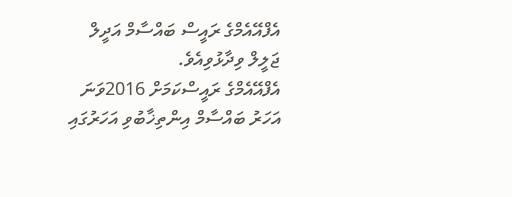އެފްއޭއެމްގެ ރައީސް ބައްސާމް އަދީލް ޖަލީލް ވިދާޅުވިއެވެ.
އެފްއޭއެމްގެ ރައީސްކަމަށް 2016ވަނަ އަހަރު ބައްސާމް އިންތިޚާބުވި އަހަރުގައި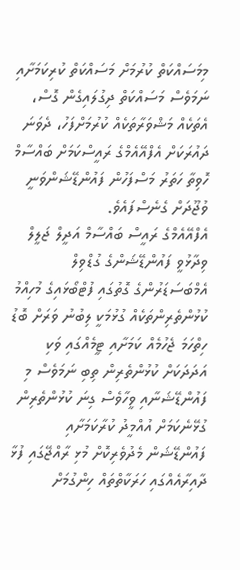މިމަސައްކަތް ކުރުމަށް މަސައްކަތް ކުރިކަމަށާއި ނަމަވެސް މަސައްކަތް ދިގުލައިގެން ގޮސް، އެތަކެއް މަޝްވަރާތަކެއް ކުރުމަށްފަހު، ދެވަނަ ދައުރަކަށް އެފްއޭއެމްގެ ރައީސްކަމަށް ބައްސާމް ހޮވިތާ ހަތަރު މަސްފަހުން ފައުންޑޭޝަންވަނީ ވުޖޫދަށް ގެނެސްފައެވެ.
އެފްއޭއެމްގެ ރައީސް ބައްސާމް އަދީލް ޖަލީލް ވިދާޅުވީ ފައުންޑޭޝަންގެ ގުޑްވިލް އެމްބަސަޑަރުންގެ ގޮތުގައި ފުޓްބޯޅައިގެ މުހިއްމު ކުޅުންތެރިންތަކެއް ގުޅުމަކީ ލިބުނު ވަރަށް ބޮޑު ހިތްހަމަ ޖެހުމެއް ކަމަށާއި ޓީމެއްގައި ވަކި އަދަދަކަށް ކުޅުންތެރިން ތިބި ނަމަވެސް މި ފައުންޑޭޝަނާއި ވީހާވެސް ގިނަ ކުޅުންތެރިން ގުޅޭނެކަމަށް އުއްމީދު ކުރާކަމަށާއި ފައުންޑޭޝަން މެދުވެރިކޮށް މުޅި ރާއްޖޭގައި ފުޅާ ދާއިރާއެއްގައި ހަރަކާތްތައް ހިންގުމަށް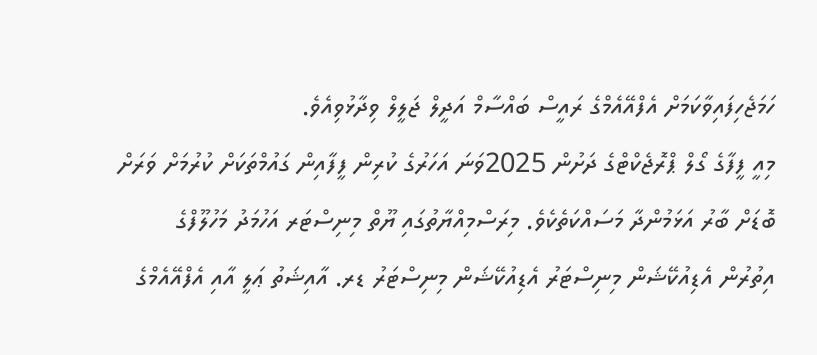ހަމަޖެހިފައިވާކަމަށް އެފްއޭއެމްގެ ރައީސް ބައްސާމް އަދީލް ޖަލީލް ވިދާޅުވިއެވެ.
މިއީ ފީފާގެ ގޯލް ޕްރޮޖެކްޓްގެ ދަށުން 2025ވަނަ އަހަރުގެ ކުރިން ފީފާއިން ގައުމްތަކަށް ކުރުމަށް ވަރަށް ބޮޑަށް ބާރު އަޅަމުންދާ މަސައްކަތެކެވެ. މިރަސްމިއްޔާތުގައި ޔޫތް މިނިސްޓަރ އަހުމަދު މަހުލޫފްގެ އިތުރުން އެޑިއުކޭޝަން މިނިސްޓަރު އެޑިއުކޭޝަން މިނިސްޓަރު ޑރ. އާއިޝަތު ޢަލީ އާއި އެފްއޭއެމްގެ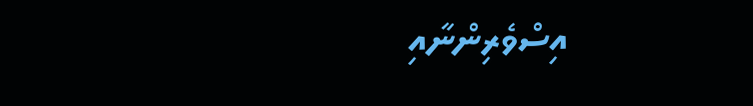އިސްވެރިންނާއި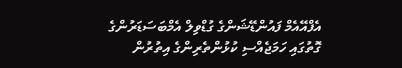އެފްއޭއެމް ފައުންޑޭޝަންގެ ގުޑްވިލް އެމްބަސަޑަރުންގެ ގޮތުގައި ހަމަޖެއްސި ކުޅުންތެރިންގެ އިތުރުން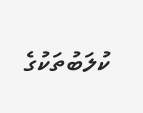ކުލަބުތަކުގެ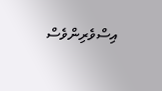އިސްވެރިންވެސް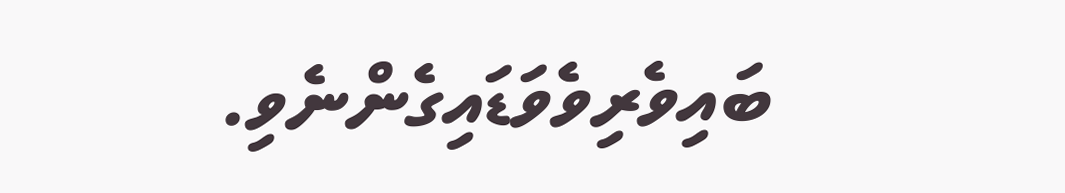ބައިވެރިވެވަޑައިގެންނެވި.